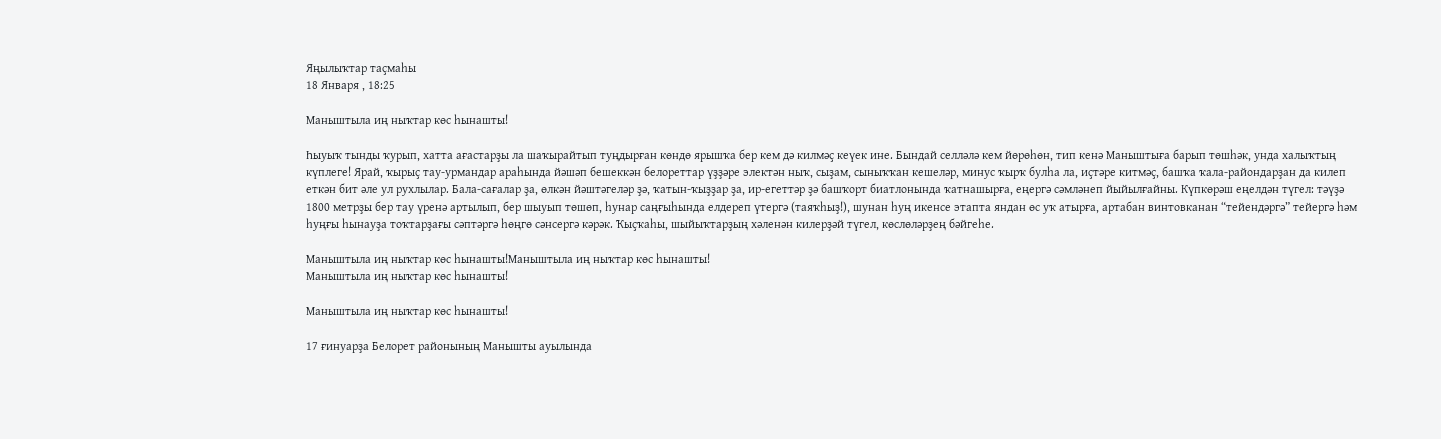Яңылыҡтар таҫмаһы
18 Января , 18:25

Маныштыла иң ныҡтар көс һынашты!

Һыуыҡ тынды ҡурып, хатта ағастарҙы ла шаҡырайтып туңдырған көндө ярышҡа бер кем дә килмәҫ кеүек ине. Бындай селләлә кем йөрөһөн, тип кенә Маныштыға барып төшһәк, унда халыҡтың күплеге! Ярай, ҡырыҫ тау-урмандар араһында йәшәп бешеккән белореттар үҙҙәре электән ныҡ, сыҙам, сыныҡҡан кешеләр, минус ҡырҡ булһа ла, иҫтәре китмәҫ, башҡа ҡала-райондарҙан да килеп еткән бит әле ул рухлылар. Бала-сағалар ҙа, өлкән йәштәгеләр ҙә, ҡатын-ҡыҙҙар ҙа, ир-егеттәр ҙә башҡорт биатлонында ҡатнашырға, еңергә сәмләнеп йыйылғайны. Күпкөрәш еңелдән түгел: тәүҙә 1800 метрҙы бер тау үренә артылып, бер шыуып төшөп, һунар саңғыһында елдереп үтергә (таяҡһыҙ!), шунан һуң икенсе этапта яндан өс уҡ атырға, артабан винтовканан “тейендәргә” тейергә һәм һуңғы һынауҙа тоҡтарҙағы сәптәргә һөңгө сәнсергә кәрәк. Ҡыҫҡаһы, шыйыҡтарҙың хәленән килерҙәй түгел, көслөләрҙең бәйгеһе.

Маныштыла иң ныҡтар көс һынашты!Маныштыла иң ныҡтар көс һынашты!
Маныштыла иң ныҡтар көс һынашты!

Маныштыла иң ныҡтар көс һынашты!

17 ғинуарҙа Белорет районының Манышты ауылында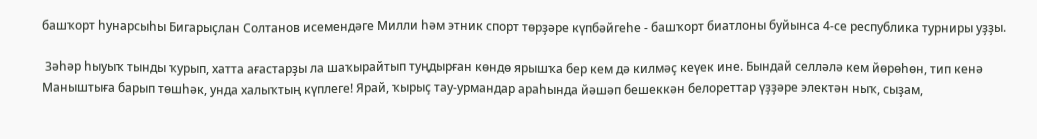башҡорт һунарсыһы Бигарыҫлан Солтанов исемендәге Милли һәм этник спорт төрҙәре күпбәйгеһе - башҡорт биатлоны буйынса 4-се республика турниры уҙҙы.

 Зәһәр һыуыҡ тынды ҡурып, хатта ағастарҙы ла шаҡырайтып туңдырған көндө ярышҡа бер кем дә килмәҫ кеүек ине. Бындай селләлә кем йөрөһөн, тип кенә Маныштыға барып төшһәк, унда халыҡтың күплеге! Ярай, ҡырыҫ тау-урмандар араһында йәшәп бешеккән белореттар үҙҙәре электән ныҡ, сыҙам,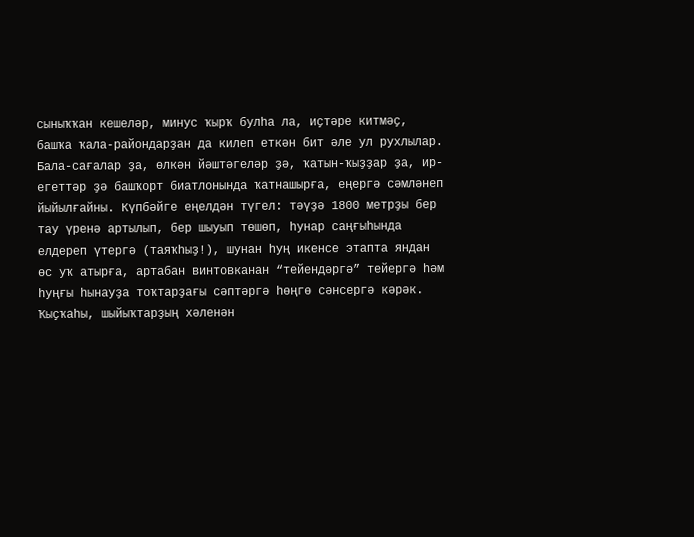сыныҡҡан кешеләр, минус ҡырҡ булһа ла, иҫтәре китмәҫ, башҡа ҡала-райондарҙан да килеп еткән бит әле ул рухлылар. Бала-сағалар ҙа, өлкән йәштәгеләр ҙә, ҡатын-ҡыҙҙар ҙа, ир-егеттәр ҙә башҡорт биатлонында ҡатнашырға, еңергә сәмләнеп йыйылғайны. Күпбәйге еңелдән түгел: тәүҙә 1800 метрҙы бер тау үренә артылып, бер шыуып төшөп, һунар саңғыһында елдереп үтергә (таяҡһыҙ!), шунан һуң икенсе этапта яндан өс уҡ атырға, артабан винтовканан “тейендәргә” тейергә һәм һуңғы һынауҙа тоҡтарҙағы сәптәргә һөңгө сәнсергә кәрәк. Ҡыҫҡаһы, шыйыҡтарҙың хәленән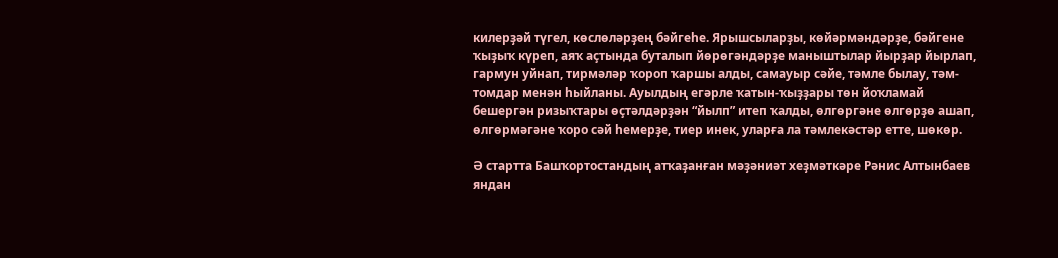килерҙәй түгел, көслөләрҙең бәйгеһе. Ярышсыларҙы, көйәрмәндәрҙе, бәйгене ҡыҙыҡ күреп, аяҡ аҫтында буталып йөрөгәндәрҙе маныштылар йырҙар йырлап, гармун уйнап, тирмәләр ҡороп ҡаршы алды, самауыр сәйе, тәмле былау, тәм-томдар менән һыйланы. Ауылдың егәрле ҡатын-ҡыҙҙары төн йоҡламай бешергән ризыҡтары өҫтәлдәрҙән “йылп” итеп ҡалды, өлгөргәне өлгөрҙө ашап, өлгөрмәгәне ҡоро сәй һемерҙе, тиер инек, уларға ла тәмлекәстәр етте, шөкөр.

Ә стартта Башҡортостандың атҡаҙанған мәҙәниәт хеҙмәткәре Рәнис Алтынбаев яндан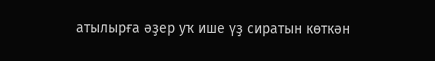атылырға әҙер уҡ ише үҙ сиратын көткән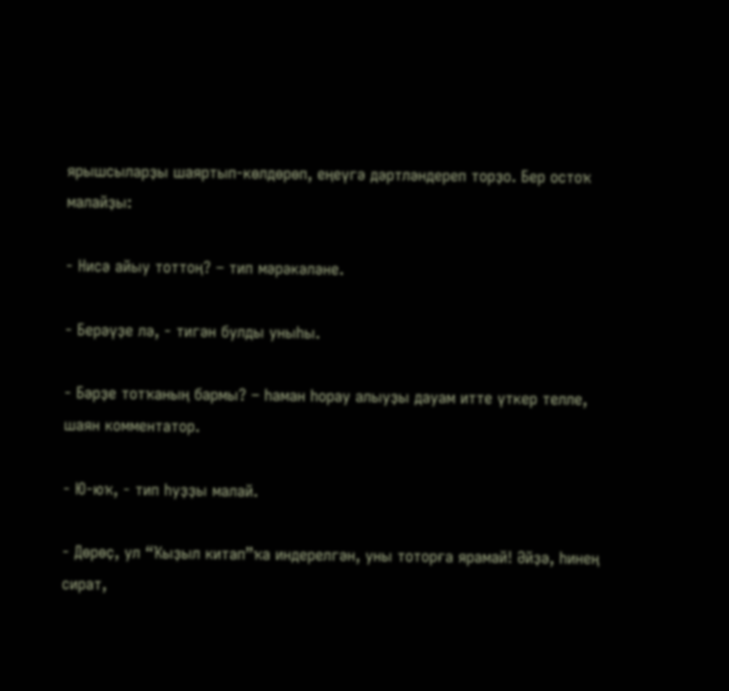ярышсыларҙы шаяртып-көлдөрөп, еңеүгә дәртләндереп торҙо. Бер остоҡ малайҙы:

- Нисә айыу тоттоң? – тип мәрәкәләне.

- Берәүҙе лә, - тигән булды уныһы.

- Бәрҙе тотҡаның бармы? – һаман һорау алыуҙы дауам итте үткер телле, шаян комментатор.

- Ю-юҡ, - тип һуҙҙы малай.

- Дөрөҫ, ул “Ҡыҙыл китап”ҡа индерелгән, уны тоторға ярамай! Әйҙә, һинең сират,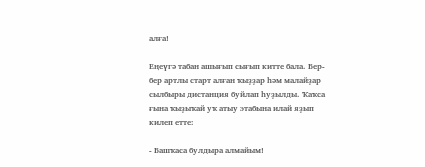алға!

Еңеүгә табан ашығып сығып китте бала. Бер-бер артлы старт алған ҡыҙҙар һәм малайҙар сылбыры дистанция буйлап һуҙылды. Ҡаҡса ғына ҡыҙыҡай уҡ атыу этабына илай яҙып килеп етте:

- Башҡаса булдыра алмайым!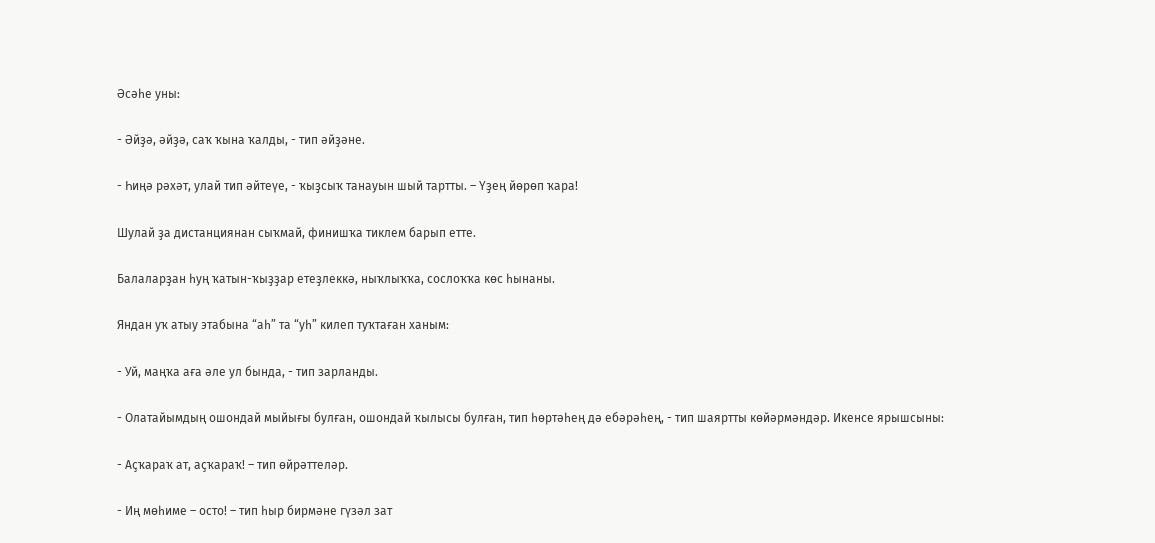Әсәһе уны:

- Әйҙә, әйҙә, саҡ ҡына ҡалды, - тип әйҙәне.

- Һиңә рәхәт, улай тип әйтеүе, - ҡыҙсыҡ танауын шый тартты. – Үҙең йөрөп ҡара!

Шулай ҙа дистанциянан сыҡмай, финишҡа тиклем барып етте.

Балаларҙан һуң ҡатын-ҡыҙҙар етеҙлеккә, ныҡлыҡҡа, сослоҡҡа көс һынаны.

Яндан уҡ атыу этабына “аһ” та “уһ” килеп туҡтаған ханым:

- Уй, маңҡа аға әле ул бында, - тип зарланды.

- Олатайымдың ошондай мыйығы булған, ошондай ҡылысы булған, тип һөртәһең дә ебәрәһең, - тип шаяртты көйәрмәндәр. Икенсе ярышсыны:

- Аҫҡараҡ ат, аҫҡараҡ! – тип өйрәттеләр.

- Иң мөһиме – осто! – тип һыр бирмәне гүзәл зат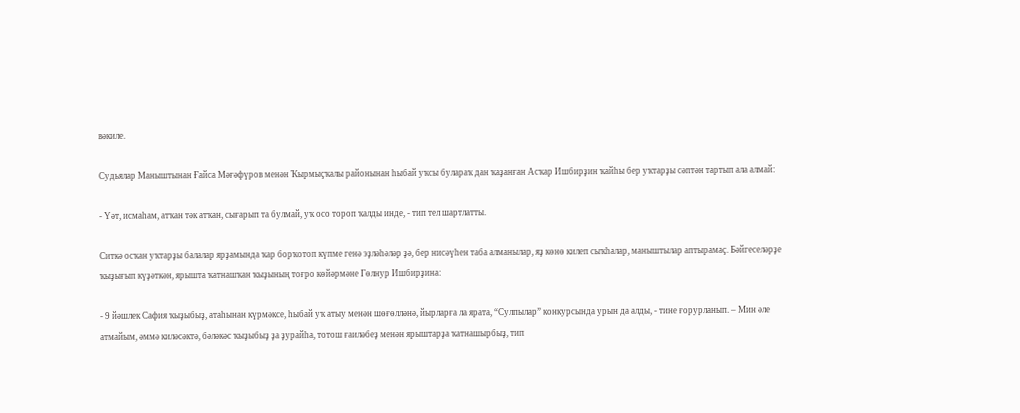вәкиле.

Судьялар Маныштынан Ғайса Мәғәфүров менән Ҡырмыҫҡалы районынан һыбай уҡсы булараҡ дан ҡаҙанған Асҡар Ишбирҙин ҡайһы бер уҡтарҙы сәптән тартып ала алмай:

- Үәт, исмаһам, атҡан тәк атҡан, сығарып та булмай, уҡ осо тороп ҡалды инде, - тип тел шартлатты.

Ситкә осҡан уҡтарҙы балалар ярҙамында ҡар борҡотоп күпме генә эҙләһәләр ҙә, бер нисәүһен таба алманылар, яҙ көнө килеп сыҡһалар, маныштылар аптырамаҫ. Бәйгеселәрҙе ҡыҙығып күҙәткән, ярышта ҡатнашҡан ҡыҙының тоғро көйәрмәне Гөлнур Ишбирҙина:

- 9 йәшлек Сафия ҡыҙыбыҙ, атаһынан күрмәксе, һыбай уҡ атыу менән шөғөлләнә, йырларға ла ярата, “Сулпылар” конкурсында урын да алды, - тине ғорурланып. – Мин әле атмайым, әммә киләсәктә, бәләкәс ҡыҙыбыҙ ҙа ҙурайһа, тотош ғаиләбеҙ менән ярыштарҙа ҡатнашырбыҙ, тип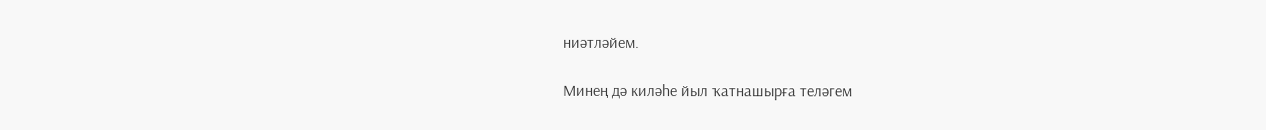ниәтләйем.

Минең дә киләһе йыл ҡатнашырға теләгем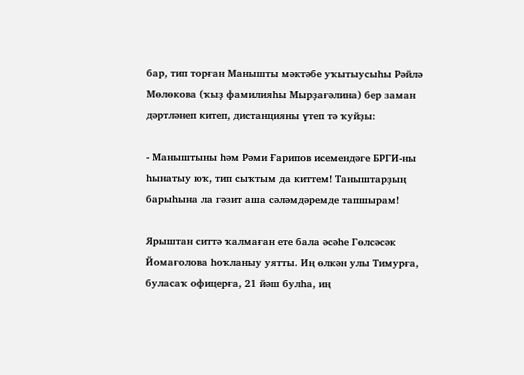бар, тип торған Манышты мәктәбе уҡытыусыһы Рәйлә Мөлөкова (ҡыҙ фамилияһы Мырҙағәлина) бер заман дәртләнеп китеп, дистанцияны үтеп тә ҡуйҙы:

- Маныштыны һәм Рәми Ғарипов исемендәге БРГИ-ны һынатыу юҡ, тип сыҡтым да киттем! Таныштарҙың барыһына ла гәзит аша сәләмдәремде тапшырам!

Ярыштан ситтә ҡалмаған ете бала әсәһе Гөлсәсәк Йомағолова һоҡланыу уятты. Иң өлкән улы Тимурға, буласаҡ офицерға, 21 йәш булһа, иң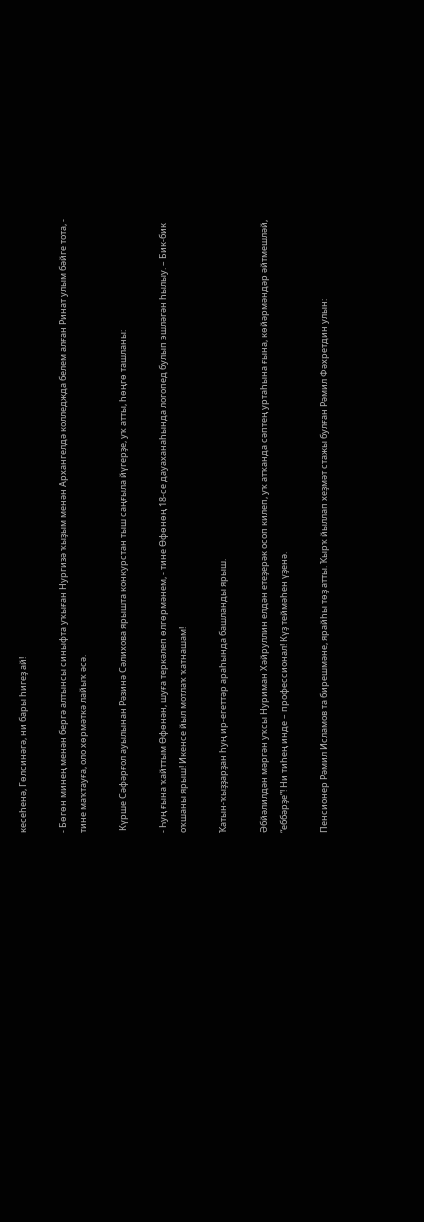кесеһенә, Гөлсинәгә, ни бары һигеҙ ай!

- Бөгөн минең менән бергә алтынсы синыфта уҡыған Нургизә ҡыҙым менән Архангелдә колледжда белем алған Ринат улым бәйге тота, - тине маҡтауға, оло хөрмәткә лайыҡ әсә.

 Күрше Сәфәрғол ауылынан Рәзинә Сәлихова ярышта конкурстан тыш саңғыла йүгерҙе, уҡ атты, һөңгө ташланы:

- Һуң ғына ҡайттым Өфөнән, шуға теркәлеп өлгөрмәнем, - тине Өфөнөң 18-се дауаханаһында логопед булып эшләгән һылыу. – Бик-бик оҡшаны ярыш! Икенсе йыл мотлаҡ ҡатнашам!

Ҡатын-ҡыҙҙарҙан һуң ир-егеттәр араһында башланды ярыш.

Әбйәлилдән мәргән уҡсы Нуриман Хәйруллин елдән етеҙерәк осоп килеп, уҡ атҡанда сәптең уртаһына ғына, көйәрмәндәр әйтмешләй, “еббәрҙе”! Ни тиһең инде – профессионал! Күҙ теймәһен үҙенә.

Пенсионер Рәмил Исламов та бирешмәне, ярайһы төҙ атты. Ҡырҡ йыллап хеҙмәт стажы булған Рәмил Фәхретдин улын: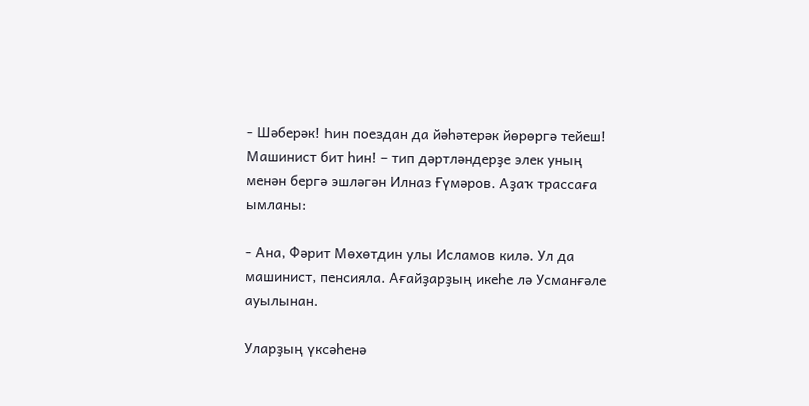- Шәберәк! Һин поездан да йәһәтерәк йөрөргә тейеш! Машинист бит һин! – тип дәртләндерҙе элек уның менән бергә эшләгән Илназ Ғүмәров. Аҙаҡ трассаға ымланы:

- Ана, Фәрит Мөхөтдин улы Исламов килә. Ул да машинист, пенсияла. Ағайҙарҙың икеһе лә Усманғәле ауылынан.

Уларҙың үксәһенә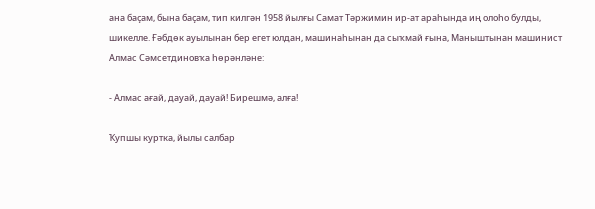ана баҫам, бына баҫам, тип килгән 1958 йылғы Самат Тәржимин ир-ат араһында иң олоһо булды, шикелле. Ғәбдөк ауылынан бер егет юлдан, машинаһынан да сыҡмай ғына, Маныштынан машинист Алмас Сәмсетдиновҡа һөрәнләне:

- Алмас ағай, дауай, дауай! Бирешмә, алға!

Ҡупшы куртка, йылы салбар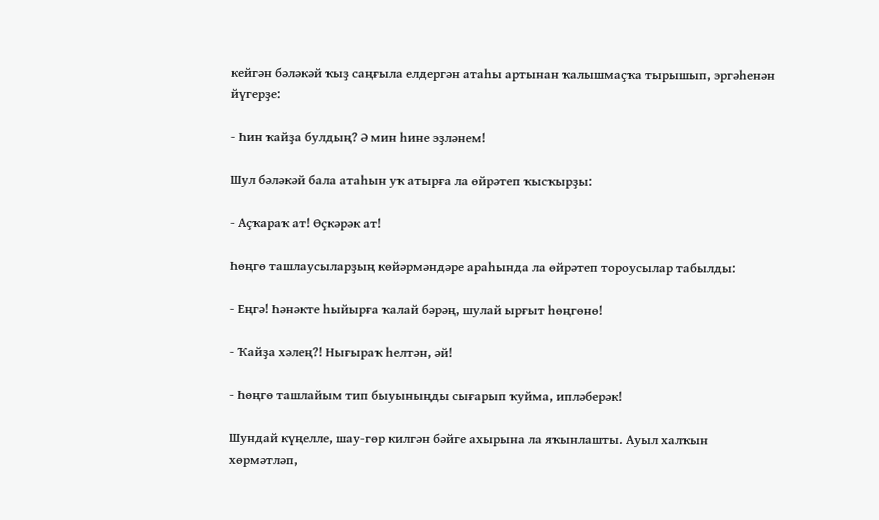кейгән бәләкәй ҡыҙ саңғыла елдергән атаһы артынан ҡалышмаҫҡа тырышып, эргәһенән йүгерҙе:

- Һин ҡайҙа булдың? Ә мин һине эҙләнем!

Шул бәләкәй бала атаһын уҡ атырға ла өйрәтеп ҡысҡырҙы:

- Аҫҡараҡ ат! Өҫкәрәк ат!

Һөңгө ташлаусыларҙың көйәрмәндәре араһында ла өйрәтеп тороусылар табылды:

- Еңгә! Һәнәкте һыйырға ҡалай бәрәң, шулай ырғыт һөңгөнө!

- Ҡайҙа хәлең?! Нығыраҡ һелтән, әй!

- Һөңгө ташлайым тип быуыныңды сығарып ҡуйма, ипләберәк!

Шундай күңелле, шау-гөр килгән бәйге ахырына ла яҡынлашты. Ауыл халҡын хөрмәтләп,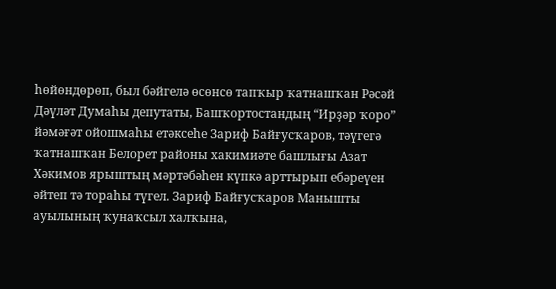һөйөндөрөп, был бәйгелә өсөнсө тапҡыр ҡатнашҡан Рәсәй Дәүләт Думаһы депутаты, Башҡортостандың “Ирҙәр ҡоро” йәмәғәт ойошмаһы етәксеһе Зариф Байғусҡаров, тәүгегә ҡатнашҡан Белорет районы хакимиәте башлығы Азат Хәкимов ярыштың мәртәбәһен күпкә арттырып ебәреүен әйтеп тә тораһы түгел. Зариф Байғусҡаров Манышты ауылының ҡунаҡсыл халҡына,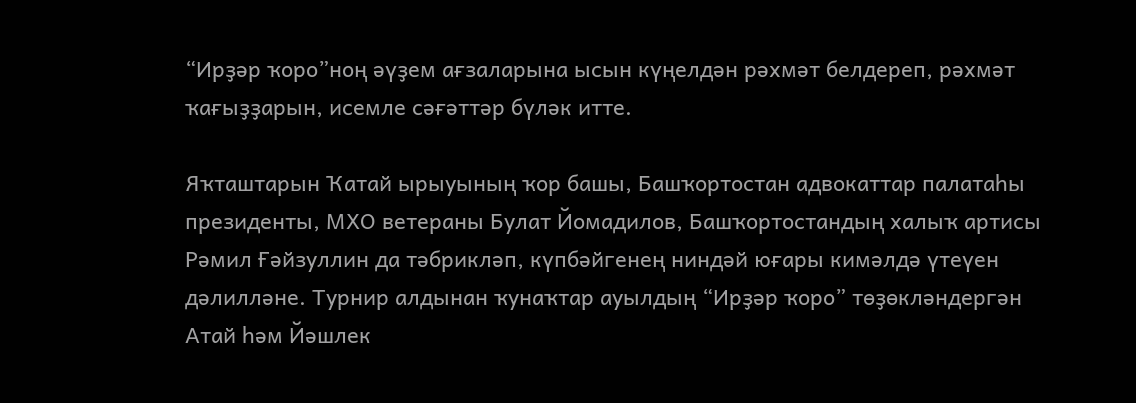“Ирҙәр ҡоро”ноң әүҙем ағзаларына ысын күңелдән рәхмәт белдереп, рәхмәт ҡағыҙҙарын, исемле сәғәттәр бүләк итте.

Яҡташтарын Ҡатай ырыуының ҡор башы, Башҡортостан адвокаттар палатаһы президенты, МХО ветераны Булат Йомадилов, Башҡортостандың халыҡ артисы Рәмил Ғәйзуллин да тәбрикләп, күпбәйгенең ниндәй юғары кимәлдә үтеүен дәлилләне. Турнир алдынан ҡунаҡтар ауылдың “Ирҙәр ҡоро” төҙөкләндергән Атай һәм Йәшлек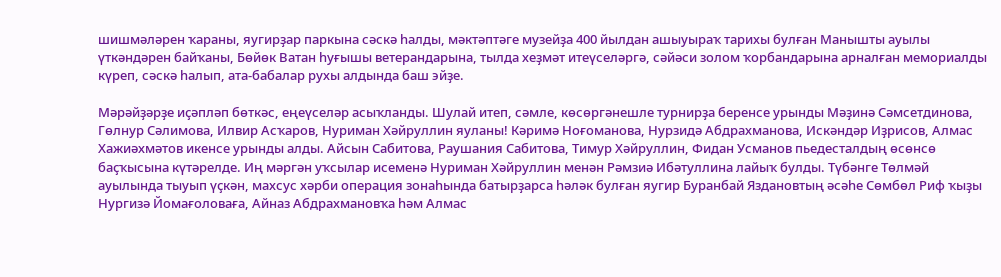шишмәләрен ҡараны, яугирҙар паркына сәскә һалды, мәктәптәге музейҙа 400 йылдан ашыуыраҡ тарихы булған Манышты ауылы үткәндәрен байҡаны, Бөйөк Ватан һуғышы ветерандарына, тылда хеҙмәт итеүселәргә, сәйәси золом ҡорбандарына арналған мемориалды күреп, сәскә һалып, ата-бабалар рухы алдында баш эйҙе.

Мәрәйҙәрҙе иҫәпләп бөткәс, еңеүселәр асыҡланды. Шулай итеп, сәмле, көсөргәнешле турнирҙа беренсе урынды Мәҙинә Сәмсетдинова, Гөлнур Сәлимова, Илвир Асҡаров, Нуриман Хәйруллин яуланы! Кәримә Ноғоманова, Нурзидә Абдрахманова, Искәндәр Иҙрисов, Алмас Хажиәхмәтов икенсе урынды алды. Айсын Сабитова, Раушания Сабитова, Тимур Хәйруллин, Фидан Усманов пьедесталдың өсөнсө баҫҡысына күтәрелде. Иң мәргән уҡсылар исеменә Нуриман Хәйруллин менән Рәмзиә Ибәтуллина лайыҡ булды. Түбәнге Төлмәй ауылында тыуып үҫкән, махсус хәрби операция зонаһында батырҙарса һәләк булған яугир Буранбай Яздановтың әсәһе Сөмбөл Риф ҡыҙы Нургизә Йомағоловаға, Айназ Абдрахмановҡа һәм Алмас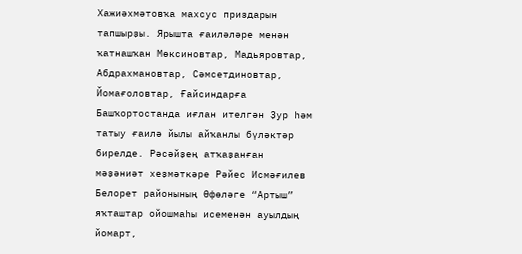Хажиәхмәтовҡа махсус приздарын тапшырҙы. Ярышта ғаиләләре менән ҡатнашҡан Мөксиновтар, Мадьяровтар, Абдрахмановтар, Сәмсетдиновтар, Йомағоловтар, Ғайсиндарға Башҡортостанда иғлан ителгән Ҙур һәм татыу ғаилә йылы айҡанлы бүләктәр бирелде. Рәсәйҙең атҡаҙанған мәҙәниәт хеҙмәткәре Рәйес Исмәғилев Белорет районының Өфөләге “Артыш” яҡташтар ойошмаһы исеменән ауылдың йомарт,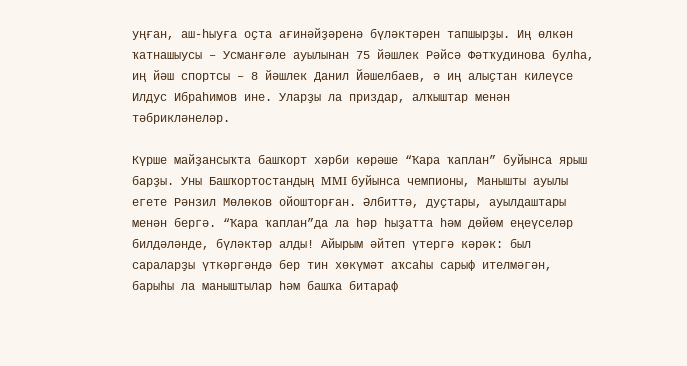уңған, аш-һыуға оҫта ағинәйҙәренә бүләктәрен тапшырҙы. Иң өлкән ҡатнашыусы – Усманғәле ауылынан 75 йәшлек Рәйсә Фәтҡудинова булһа, иң йәш спортсы – 8 йәшлек Данил Йәшелбаев, ә иң алыҫтан килеүсе Илдус Ибраһимов ине. Уларҙы ла приздар, алҡыштар менән тәбрикләнеләр.

Күрше майҙансыҡта башҡорт хәрби көрәше “Ҡара ҡаплан” буйынса ярыш барҙы. Уны Башҡортостандың MMI буйынса чемпионы, Манышты ауылы егете Рәнзил Мөлөков ойошторған. Әлбиттә, дуҫтары, ауылдаштары менән бергә. “Ҡара ҡаплан”да ла һәр һыҙатта һәм дөйөм еңеүселәр билдәләнде, бүләктәр алды! Айырым әйтеп үтергә кәрәк: был сараларҙы үткәргәндә бер тин хөкүмәт аҡсаһы сарыф ителмәгән, барыһы ла маныштылар һәм башҡа битараф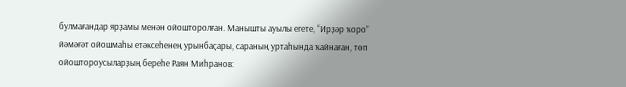булмағандар ярҙамы менән ойошторолған. Манышты ауылы егете, “Ирҙәр ҡоро” йәмәғәт ойошмаһы етәксеһенең урынбаҫары, сараның уртаһында ҡайнаған, төп ойоштороусыларҙың береһе Раян Миһранов: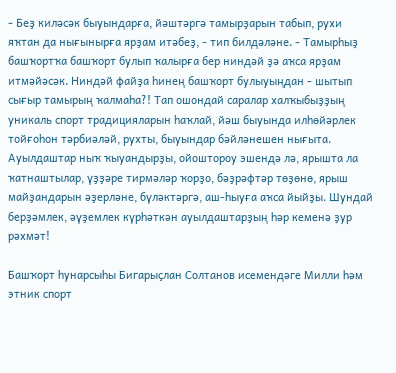- Беҙ киләсәк быуындарға, йәштәргә тамырҙарын табып, рухи яҡтан да нығынырға ярҙам итәбеҙ, - тип билдәләне. - Тамырһыҙ башҡортҡа башҡорт булып ҡалырға бер ниндәй ҙә аҡса ярҙам итмәйәсәк. Ниндәй файҙа һинең башҡорт булыуыңдан - шытып сығыр тамырың ҡалмаһа?! Тап ошондай саралар халҡыбыҙҙың уникаль спорт традицияларын һаҡлай, йәш быуында илһөйәрлек тойғоһон тәрбиәләй, рухты, быуындар бәйләнешен нығыта. Ауылдаштар ныҡ ҡыуандырҙы, ойоштороу эшендә лә, ярышта ла ҡатнаштылар, үҙҙәре тирмәләр ҡорҙо, бәҙрәфтәр төҙөнө, ярыш майҙандарын әҙерләне, бүләктәргә, аш-һыуға аҡса йыйҙы. Шундай берҙәмлек, әүҙемлек күрһәткән ауылдаштарҙың һәр кеменә ҙур рәхмәт!

Башҡорт һунарсыһы Бигарыҫлан Солтанов исемендәге Милли һәм этник спорт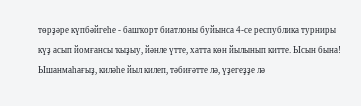төрҙәре күпбәйгеһе - башҡорт биатлоны буйынса 4-се республика турниры күҙ асып йомғансы ҡыҙыу, йәнле үтте, хатта көн йылынып китте. Ысын бына! Ышанмаһағыҙ, киләһе йыл килеп, тәбиғәтте лә, үҙегеҙҙе лә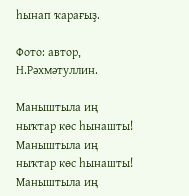һынап ҡарағыҙ.

Фото: автор, Н.Рәхмәтуллин.

Маныштыла иң ныҡтар көс һынашты!
Маныштыла иң ныҡтар көс һынашты!
Маныштыла иң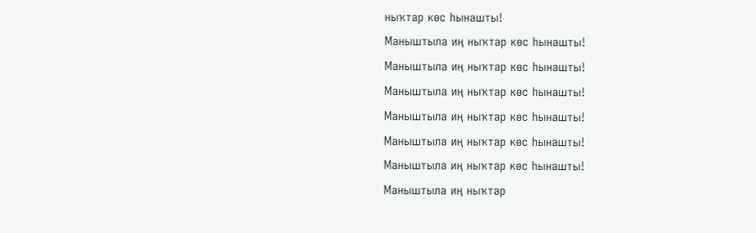ныҡтар көс һынашты!
Маныштыла иң ныҡтар көс һынашты!
Маныштыла иң ныҡтар көс һынашты!
Маныштыла иң ныҡтар көс һынашты!
Маныштыла иң ныҡтар көс һынашты!
Маныштыла иң ныҡтар көс һынашты!
Маныштыла иң ныҡтар көс һынашты!
Маныштыла иң ныҡтар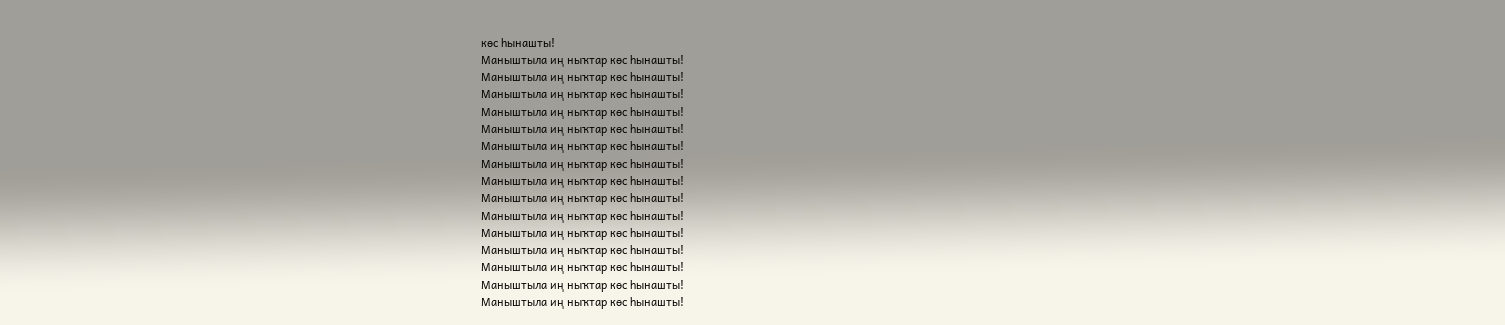көс һынашты!
Маныштыла иң ныҡтар көс һынашты!
Маныштыла иң ныҡтар көс һынашты!
Маныштыла иң ныҡтар көс һынашты!
Маныштыла иң ныҡтар көс һынашты!
Маныштыла иң ныҡтар көс һынашты!
Маныштыла иң ныҡтар көс һынашты!
Маныштыла иң ныҡтар көс һынашты!
Маныштыла иң ныҡтар көс һынашты!
Маныштыла иң ныҡтар көс һынашты!
Маныштыла иң ныҡтар көс һынашты!
Маныштыла иң ныҡтар көс һынашты!
Маныштыла иң ныҡтар көс һынашты!
Маныштыла иң ныҡтар көс һынашты!
Маныштыла иң ныҡтар көс һынашты!
Маныштыла иң ныҡтар көс һынашты!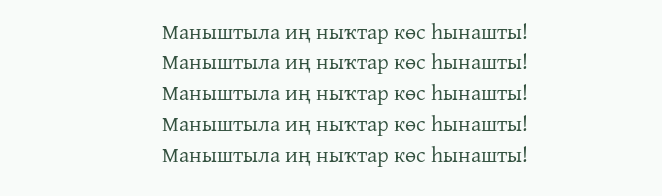Маныштыла иң ныҡтар көс һынашты!
Маныштыла иң ныҡтар көс һынашты!
Маныштыла иң ныҡтар көс һынашты!
Маныштыла иң ныҡтар көс һынашты!
Маныштыла иң ныҡтар көс һынашты!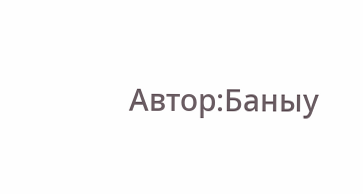Автор:Баныу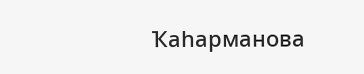Ҡаһарманова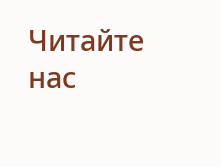Читайте нас